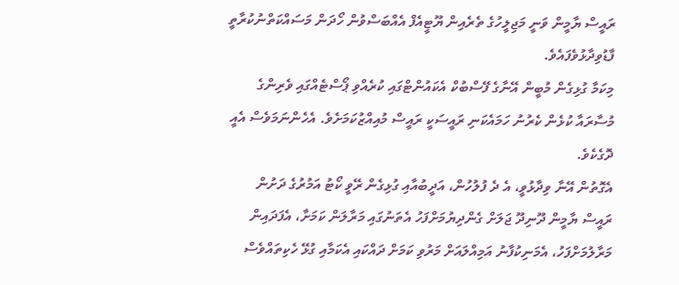ރައީސް ޔާމީން ވަނީ މަޖިލީހުގެ ތެރެއިން ޔޫޓީއެފް އެއްބަސްވުން ހޯދަން މަސައްކަތްނުކުރާތީ ފާޑުވިދާޅުވެފައެވެ.
މިކަމާ ގުޅިގެން މުބީން އޭނާގެ ފޭސްބުކް އެކައުންޓްގައި ކުރެއްވި ޕޯސްޓެއްގައި ވެރިންގެ މުސާރައާ ކުޅެން ކެރުނު ހަމައެކަނި ރައީސަކީ ރައީސް މުއިއްޒުކަމަށެވެ. އެހެންނަމަވެސް އެއީ ދޮގެކެވެ.
އެގޮތުން އޭނާ ވިދާޅުވީ، އެ ދެ ފުލުހުން، އަދީބުއާއި ގުޅިގެން ރޭވީ ކޯޓު އަމުރުގެ ދަށުން ރައީސް ޔާމީން ދޫނިދޫ ޖަލަށް ގެންދިޔުމަށްފަހު އެތަނުގައި މަރާލަން ކަމަށާ، އެފަދައިން މަރާލުމަށްފަހު، އެމަނިކުފާނު އަމިއްލައަށް މަރުވި ކަމަށް ދައްކައި އެކަމާއި ގުޅޭ ހެކިތައްވެސް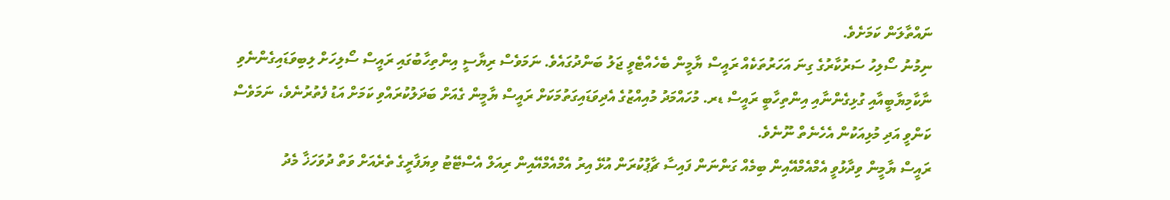ނައްތާލަން ކަމަށެވެ.
ނިމުނު ސޯލިހު ސަރުކާރުގެ ގިނަ އަހަރުތަކެއް ރައީސް ޔާމީން ބެހެއްޓެވީ ޖަލު ބަންދުގައެވެ. ނަމަވެސް ރިޔާސީ އިންތިހާބުގައި ރައީސް ސޯލިހަށް ލިބިވަޑައިގެންނެވި ނާކާމިޔާބީއާއި ގުޅިގެންނާއި އިންތިހާބީ ރައީސް ޑރ. މުހައްމަދު މުއިއްޒުގެ އެދިވަޑައިގަތުމަކަށް ރައީސް ޔާމީން ގެއަށް ބަދަލުކުރައްވި ކަމަށް އަޑު ފެތުރުނެވެ، ނަމަވެސް ކަންވީ އަދި މުޅިއަކުން އެހެނެތް ނޫނެވެ.
ރައީސް ޔާމީން ވިދާޅުވީ އެމްއެމްއޭއިން ބިމެއް ގަންނަން ފައިސާ ޗާޕުކުރަން އުޅޭ އިރު އެމްއެމްއޭއިން ރިއަލް އެސްޓޭޓު ވިޔަފާރީގެ ތެރެއަށް ވަތް ދުވަހަޚާ މެދު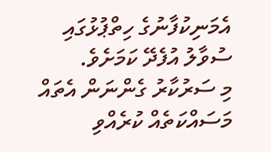އެމަނިކުފާނުގެ ހިތްޕުޅުގައި ސުވާލު އުފެދޭ ކަމަށެވެ.
މި ސަރުކާރު ގެންނަން އެތައް މަސައްކަތެއް ކުރެއްވި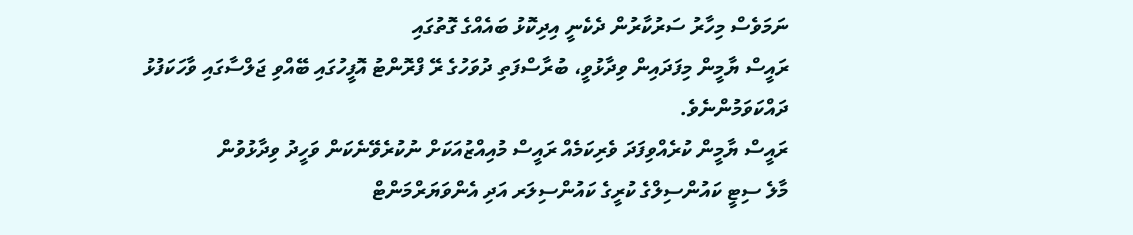ނަމަވެސް މިހާރު ސަރުކާރުން ދެކެނީ އިދިކޮޅު ބައެއްގެ ގޮތުގައި
ރައީސް ޔާމީން މިފަދައިން ވިދާޅުވީ، ބުރާސްފަތި ދުވަހުގެ ރޭ ފްރޮންޓު އޮފީހުގައި ބޭއްވި ޖަލްސާގައި ވާހަކަފުޅު ދައްކަވަމުންނެވެ.
ރައީސް ޔާމީން ކުރެއްވިފަދަ ވެރިކަމެއް ރައީސް މުއިއްޒުއަކަށް ނުކުރެވޭނެކަން ވަހީދު ވިދާޅުވުން
މާލެ ސިޓީ ކައުންސިލްގެ ކުރީގެ ކައުންސިލަރ އަދި އެންވަޔަރްމަންޓް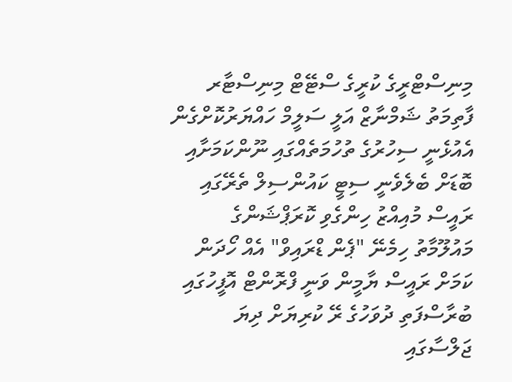މިނިސްޓްރީގެ ކުރީގެ ސްޓޭޓް މިނިސްޓާރ ފާތިމަތު ޝަމްނާޒް އަލީ ސަލީމް ހައްޔަރުކޮށްގެން އެއުޅެނީ ސިހުރުގެ ތުހުމަތެއްގައި ނޫންކަމަށާއި ބޮޑަށް ބެލެވެނީ ސިޓީ ކައުންސިލް ތެރޭގައި ރައީސް މުއިއްޒު ހިންގެވި ކޮރަޕްޝަންގެ މައުލޫމާތު ހިމެނޭ "ޕެން ޑްރައިވް" އެއް ހޯދަން ކަމަށް ރައީސް ޔާމީން ވަނީ ފްރޮންޓް އޮފީހުގައި ބުރާސްފަތި ދުވަހުގެ ރޭ ކުރިޔަށް ދިޔަ ޖަލްސާގައި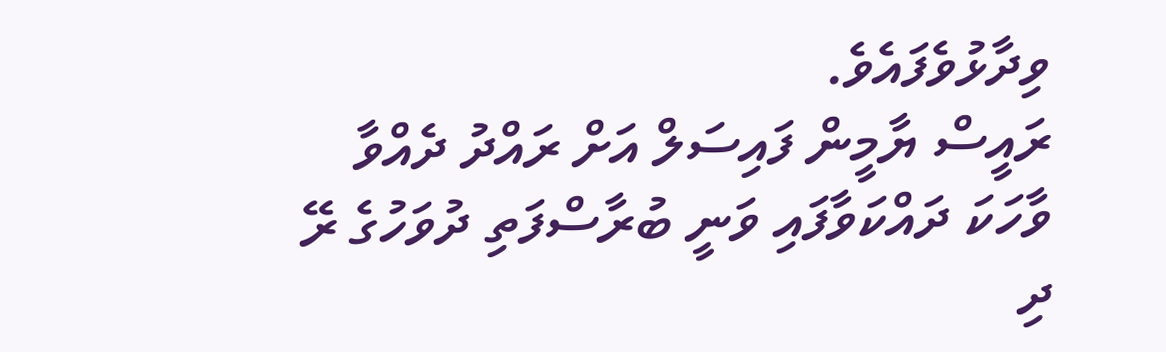ވިދާޅުވެފައެވެ.
ރައީސް ޔާމީން ފައިސަލް އަށް ރައްދު ދެއްވާ ވާހަކަ ދައްކަވާފައި ވަނީ ބުރާސްފަތި ދުވަހުގެ ރޭ ދި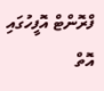ފްރޮންޓް އޮފީހުގައި އޮތް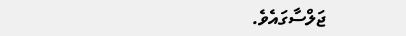ޖަލްސާގައެވެ.